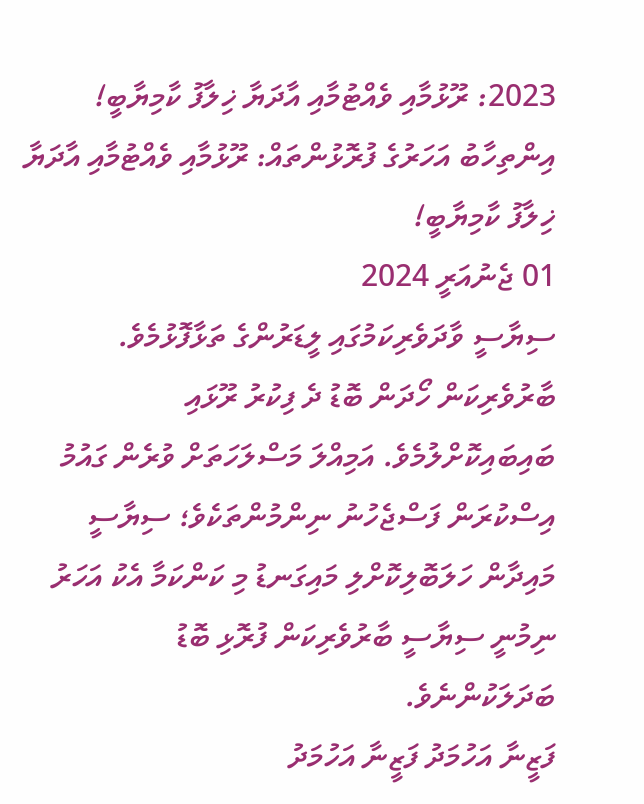2023: ރޫޅުމާއި ވެއްޓުމާއި އާދަޔާ ޚިލާފު ކާމިޔާބީ!
އިންތިހާބު އަހަރުގެ ފުރޮޅުންތައް: ރޫޅުމާއި ވެއްޓުމާއި އާދަޔާ ޚިލާފު ކާމިޔާބީ!
01 ޖެނުއަރީ 2024
ސިޔާސީ ވާދަވެރިކަމުގައި ލީޑަރުންގެ ތަޅާފޮޅުމެވެ. ބާރުވެރިކަން ހޯދަން ބޮޑު ދެ ފިކުރު ރޫޅައި ބައިބައިކޮށްލުމެވެ. އަމިއްލަ މަސްލަހަތަށް ވުރެން ގައުމު އިސްކުރަން ފަސްޖެހުނު ނިންމުންތަކެވެ؛ ސިޔާސީ މައިދާން ހަލަބޮލިކޮށްލި މައިގަނޑު މި ކަންކަމާ އެކު އަހަރު ނިމުނީ ސިޔާސީ ބާރުވެރިކަން ފުރޮޅި ބޮޑު ބަދަލަކުންނެވެ.
ފަޒީނާ އަހުމަދު ފަޒީނާ އަހުމަދު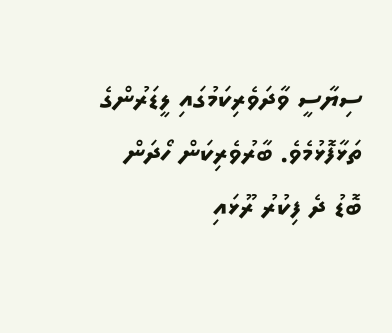ސިޔާސީ ވާދަވެރިކަމުގައި ލީޑަރުންގެ ތަޅާފޮޅުމެވެ. ބާރުވެރިކަން ހޯދަން ބޮޑު ދެ ފިކުރު ރޫޅައި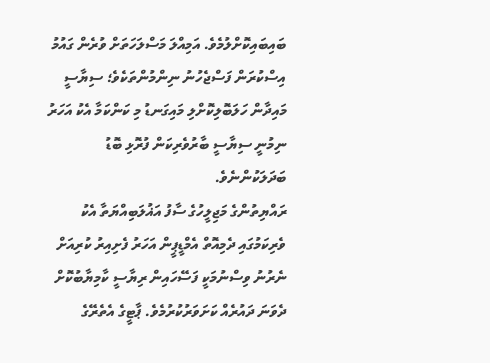ބައިބައިކޮށްލުމެވެ. އަމިއްލަ މަސްލަހަތަށް ވުރެން ގައުމު އިސްކުރަން ފަސްޖެހުނު ނިންމުންތަކެވެ؛ ސިޔާސީ މައިދާން ހަލަބޮލިކޮށްލި މައިގަނޑު މި ކަންކަމާ އެކު އަހަރު ނިމުނީ ސިޔާސީ ބާރުވެރިކަން ފުރޮޅި ބޮޑު ބަދަލަކުންނެވެ.
ރައްޔިތުންގެ މަޖިލީހުގެ ސާފު އަޣުލަބިއްޔަތާ އެކު ވެރިކަމުގައި ދެމިއޮތް އެމްޑީޕީން އަހަރު ފެށިއިރު ކުރިއަށް ނެރުނު ވިސްނުމަކީ ފަސޭހައިން ރިޔާސީ ކާމިޔާބުކޮށް ދެވަނަ ދައުރެއް ކަށަވަރުކުރުމެވެ. ޕާޓީގެ އެތެރޭގެ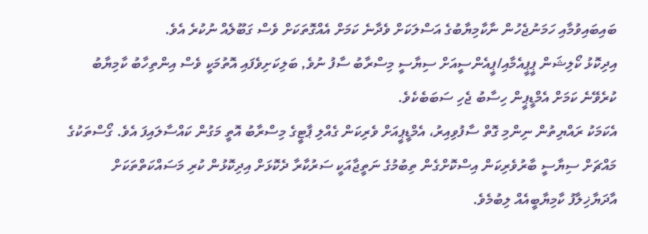ބައިބައިވުމާއި ހަމަނުޖެހުން ނާކާމިޔާބުގެ އަސްލަކަށް ވެދާނެ ކަމަށް އެއްގޮތަކަށް ވެސް ގަބޫލެއް ނުކުރެ އެވެ.
އިދިކޮޅު ކޯލިޝަން ޕީޕީއެމާއި/ޕީއެންސީއަށް ސިޔާސީ މިސްރާބު ސާފު ނުވެ, ބަލިކަށިވެފައި އޮތުމަކީ ވެސް އިންތިހާބު ކާމިޔާބު ކުރެވޭނެ ކަމަށް އެމްޑީޕީން ހިސާބު ޖެހި ސަބަބެކެވެ.
އެކަމަކު ރައްޔިތުން ނިންމި ގޮތް ސާފުވިއިރު، އެމްޑީޕީއަށް ވެރިކަން ގެއްލި ޕާޓީގެ މިސްރާބު އޮތީ މަގުން ކައްސާލައިފަ އެވެ. ގޯސްތަކުގެ މައްޗަށް ސިޔާސީ ބާރުވެރިކަން އިސްކޮށްގެން ތިބުމުގެ ނަތީޖާއަކީ ސަރުކާރާ ދެކޮޅަށް އިދިކޮޅުން ކުރި މަސައްކަތްތަކަށް އާދަޔާޚިލާފު ކާމިޔާބީއެއް ލިބުމެވެ.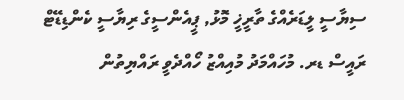ސިޔާސީ ލީޑަރެއްގެ ތާރީޚީ މޮޅު, ޕީއެންސީގެ ރިޔާސީ ކެންޑިޑޭޓް ރައީސް ޑރ. މުހައްމަދު މުއިއްޒު ހޯއްދެވީ ރައްޔިތުން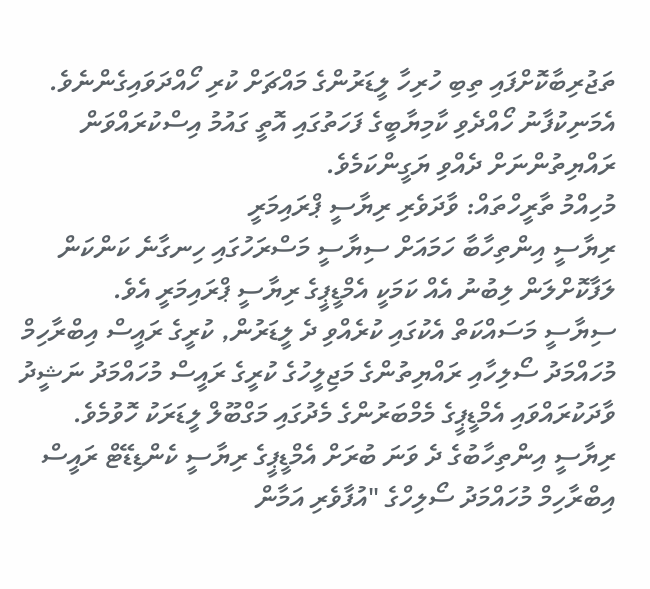ތަޖުރިބާކޮށްފައި ތިބި ހުރިހާ ލީޑަރުންގެ މައްޗަށް ކުރި ހޯއްދަވައިގެންނެވެ. އެމަނިކުފާނު ހޯއްދެވި ކާމިޔާބީގެ ފަހަތުގައި އޮތީ ގައުމު އިސްކުރައްވަން ރައްޔިތުންނަށް ދެއްވި ޔަގީންކަމެވެ.
މުހިއްމު ތާރީހްތައް: ވާދަވެރި ރިޔާސީ ޕްރައިމަރީ
ރިޔާސީ އިންތިހާބާ ހަމައަށް ސިޔާސީ މަސްރަހުގައި ހިނގާނެ ކަންކަން ލަފާކޮށްލަން ލިބުނު އެއް ކަމަކީ އެމްޑީޕީގެ ރިޔާސީ ޕްރައިމަރީ އެވެ.
ސިޔާސީ މަސައްކަތް އެކުގައި ކުރެއްވި ދެ ލީޑަރުން, ކުރީގެ ރައީސް އިބްރާހިމް މުހައްމަދު ސޯލިހާއި ރައްޔިތުންގެ މަޖިލީހުގެ ކުރީގެ ރައީސް މުހައްމަދު ނަޝީދު ވާދަކުރައްވައި އެމްޑީޕީގެ މެމްބަރުންގެ މެދުގައި މަގްބޫލް ލީޑަރަކު ހޮވުމެވެ.
ރިޔާސީ އިންތިހާބުގެ ދެ ވަނަ ބުރަށް އެމްޑީޕީގެ ރިޔާސީ ކެންޑިޑޭޓް ރައީސް އިބްރާހިމް މުހައްމަދު ސޯލިހްގެ "އުފާވެރި އަމާން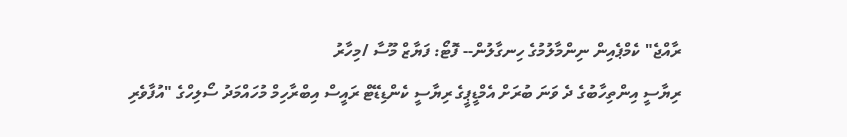ރާއްޖެ" ކެމްޕެއިން ނިންމާލުމުގެ ހިނގާލުން-- ފޮޓޯ: ފަޔާޒް މޫސާ /މިހާރު
ރިޔާސީ އިންތިހާބުގެ ދެ ވަނަ ބުރަށް އެމްޑީޕީގެ ރިޔާސީ ކެންޑިޑޭޓް ރައީސް އިބްރާހިމް މުހައްމަދު ސޯލިހްގެ "އުފާވެރި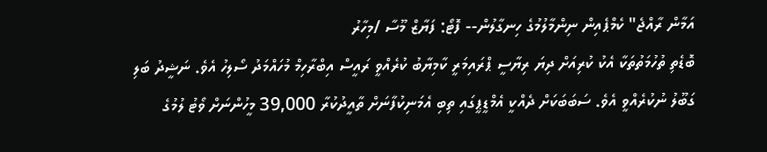އަމާން ރާއްޖެ" ކެމްޕެއިން ނިންމާލުމުގެ ހިނގާލުން-- ފޮޓޯ: ފަޔާޒް މޫސާ /މިހާރު
ބޮޑެތި ތުހުމަތުތަކާ އެކު ކުރިއަށް ދިޔަ ރިޔާސީ ޕްރައިމަރީ ކާމިޔާބު ކުރެއްވީ ރައީސް އިބްރާހިމް މުހައްމަދު ސޯލިހު އެވެ. ނަޝީދު ބަލި ގަބޫލު ނުކުރެއްވީ އެވެ. ސަބަބަކަށް ދެއްކީ އެމްޑީޕީގައި ތިބި އެމަނިކުފާނަށް ތާއީދުކުރާ 39,000 މީހުންނަށް ވޯޓު ލުމުގެ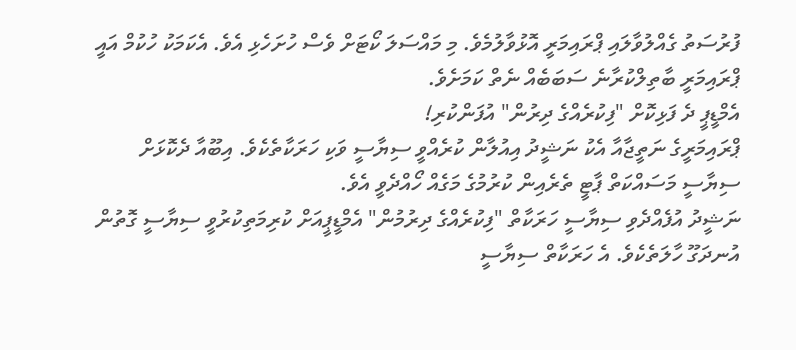ފުރުސަތު ގެއްލުވާލައި ޕްރައިމަރީ އޮޅުވާލުމެވެ. މި މައްސަލަ ކޯޓަށް ވެސް ހުށަހެޅި އެވެ. އެކަމަކު ހުކުމް އައީ ޕްރައިމަރީ ބާތިލްކުރާނެ ސަބަބެއް ނެތް ކަމަށެވެ.
އެމްޑީޕީ ދެ ފަޅިކޮށް "ފިކުރެއްގެ ދިރުން" އުފަންކުރި!
ޕްރައިމަރީގެ ނަތީޖާއާ އެކު ނަޝީދު އިއުލާން ކުރެއްވީ ސިޔާސީ ވަކި ހަރަކާތެކެވެ. އިބޫއާ ދެކޮޅަށް ސިޔާސީ މަސައްކަތް ޕާޓީ ތެރެއިން ކުރުމުގެ މަގެއް ހޯއްދެވީ އެވެ.
ނަޝީދު އުފެއްދެވި ސިޔާސީ ހަރަކާތް "ފިކުރެއްގެ ދިރުމުން" އެމްޑީޕީއަށް ކުރިމަތިކުރުވީ ސިޔާސީ ގޮތުން އުނދަގޫ ހާލަތެކެވެ. އެ ހަރަކާތް ސިޔާސީ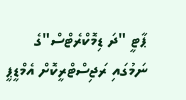ޕާޓީ "ދަ ޑިމޮކްރެޓްސް"ގެ ނަމުގައި ރަޖިސްޓްރީކޮށް އެމްޑީޕީ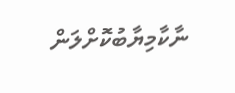ނާކާމިޔާބުކޮށްލަން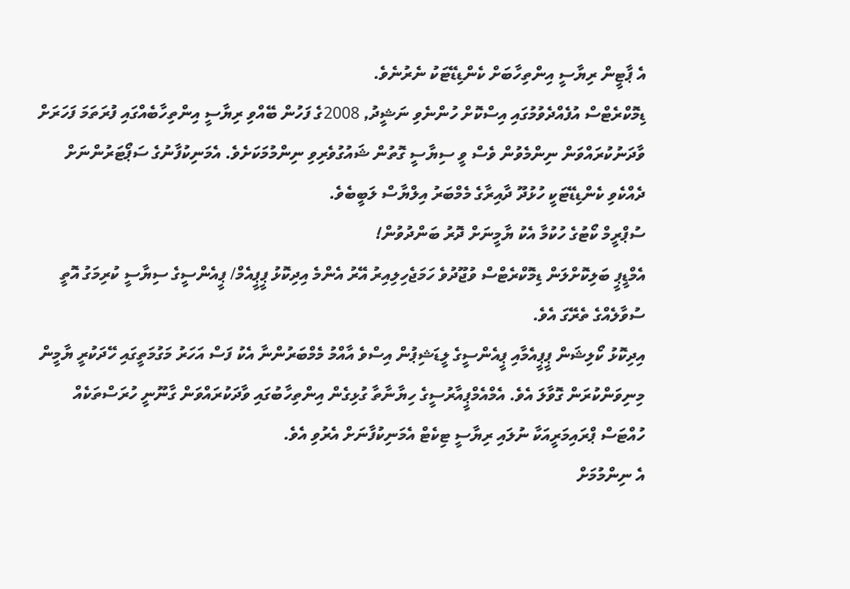އެ ޕާޓީން ރިޔާސީ އިންތިހާބަށް ކެންޑިޑޭޓަކު ނެރުނެވެ.
ޑިމޮކްރެޓްސް އުފެއްދެވުމުގައި އިސްކޮށް ހުންނެވި ނަޝީދު, 2008ގެ ފަހުން ބޭއްވި ރިޔާސީ އިންތިހާބެއްގައި ފުރަތަމަ ފަހަރަށް ވާދަނުކުރައްވަން ނިންމެވުން ވެސް ވީ ސިޔާސީ ގޮތުން ޝައުގުވެރިވި ނިންމުމަކަށެވެ. އެމަނިކުފާނުގެ ސަޕޯޓަރުންނަށް ދެއްކެވި ކެންޑިޑޭޓަކީ ހުޅުދޫ ދާއިރާގެ މެމްބަރު އިލްޔާސް ލަބީބެވެ.
ސުޕްރީމް ކޯޓުގެ ހުކުމާ އެކު ޔާމީނަށް ދޮރު ބަންދުވުން!
އެމްޑީޕީ ބަލިކޮށްލަން ޑިމޮކްރެޓްސް ވުޖޫދުވެ ހަމަޖެހިލިއިރު އޭރު އެންމެ އިދިކޮޅު ޕީޕީއެމް/ ޕީއެންސީގެ ސިޔާސީ ކުރިމަގު އޮތީ ސުވާލެއްގެ ތެރޭގަ އެވެ.
އިދިކޮޅު ކޯލިޝަން ޕީޕީއެމާއި ޕީއެންސީގެ ލީޑަޝިޕުން އިސްވެ އާއްމު މެމްބަރުންނާ އެކު ފަސް އަހަރު މަގުމަތީގައި ހޭދަކުރީ ޔާމީން މިނިވަންކުރަން ގޮވާލަ އެވެ. އެމްއެމްޕީއާރުސީގެ ހިޔާނާތާ ގުޅިގެން އިންތިހާބުގައި ވާދަކުރައްވަން ގާނޫނީ ހުރަސްތަކެއް ހުއްޓަސް ޕްރައިމަރީއަކާ ނުލައި ރިޔާސީ ޓިކެޓް އެމަނިކުފާނަށް އެރުވި އެވެ.
އެ ނިންމުމަށް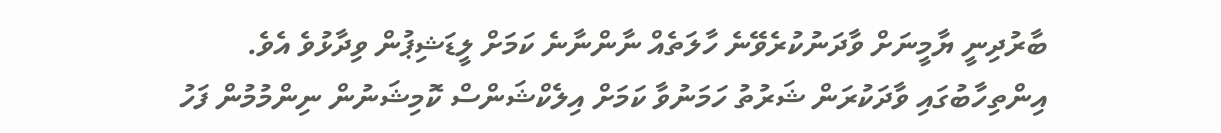ބާރުދިނީ ޔާމީނަށް ވާދަނުކުރެވޭނެ ހާލަތެއް ނާންނާނެ ކަމަށް ލީޑަޝިޕުން ވިދާޅުވެ އެވެ. އިންތިހާބުގައި ވާދަކުރަން ޝަރުތު ހަމަނުވާ ކަމަށް އިލެކްޝަންސް ކޮމިޝަނުން ނިންމުމުން ފަހު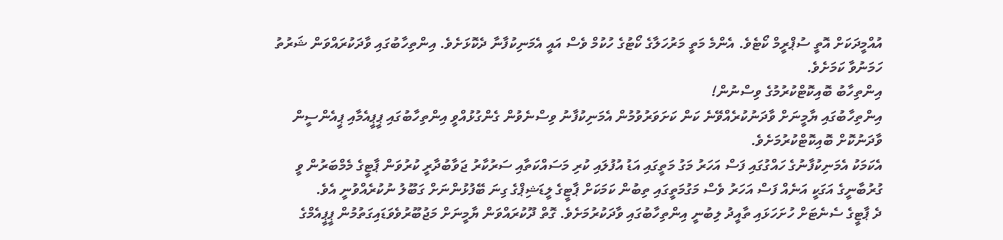އުއްމީދަކަށް އޮތީ ސުޕްރީމް ކޯޓެވެ. އެންމެ މަތީ މަރުހަލާގެ ކޯޓުގެ ހުކުމް ވެސް އައީ އެމަނިކުފާނާ ދެކޮޅަށެވެ. އިންތިހާބުގައި ވާދަކުރައްވަން ޝަރުތު ހަމަނުވާ ކަމަށެވެ.
އިންތިހާބު ބޮއިކޮޓްކުރުމުގެ ވިސްނުން!
އިންތިހާބުގައި ޔާމީނަށް ވާދަނުކުރެއްވޭނެ ކަން ކަށަވަރުވުމުން އެމަނިކުފާނު ވިސްނެވުން ގެންގުޅުއްވީ އިންތިހާބުގައި ޕީޕީއެމާއި ޕީއެންސީން ވާދަނުކޮށް ބޮއިކޮޓްކުރުމަށެވެ.
އެކަމަކު އެމަނިކުފާނުގެ ހައްގުގައި ފަސް އަހަރު މަގު މަތީގައި އަޑު އުފުލައި ކުރި މަސައްކަތާއި ސަރުކާރު ޖަވާބުދާރީ ކުރުވަން ޕާޓީގެ މެމްބަރުން ވީ ގުރުބާނީގެ އަގަކީ އަނެއް ފަސް އަހަރު ވެސް މަގުމަތީގައި ތިބުން ކަމަކަށް ޕާޓީގެ ލީޑަޝިޕްގެ ގިނަ ބޭފުޅުންނަށް ގަބޫލު ނުކުރެއްވުނީ އެވެ.
ދެ ޕާޓީގެ ސެނެޓަށް ހުށަހަޅައި ތާއީދު ލިބުނީ އިންތިހާބުގައި ވާދަކުރުމަށެވެ. ގޮތް ދޫކުރައްވަން ޔާމީނަށް މަޖުބޫރުވެވަޑައިގަތުމުން ޕީޕީއެމްގެ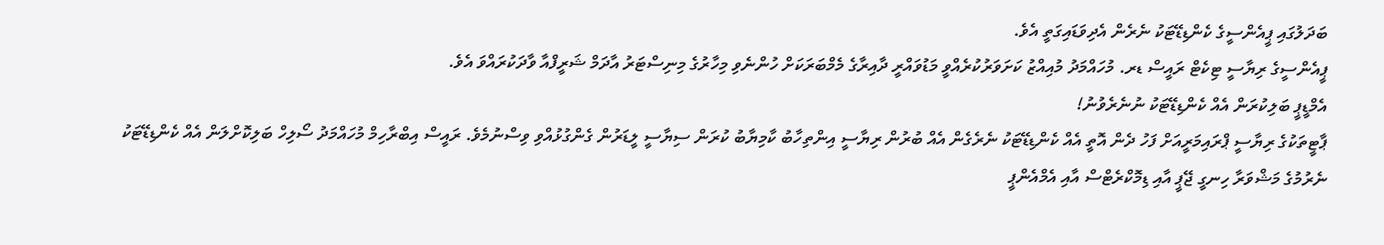ބަދަލުގައި ޕީއެންސީގެ ކެންޑިޑޭޓަކު ނެރެން އެދިވަޑައިގަތީ އެވެ.
ޕީއެންސީގެ ރިޔާސީ ޓިކެޓް ރައީސް ޑރ. މުހައްމަދު މުއިއްޒު ކަށަވަރުކުރެއްވީ މަޑުވައްރީ ދާއިރާގެ މެމްބަރަކަށް ހުންނެވި މިހާރުގެ މިނިސްޓަރު އާދަމް ޝަރީފްއާ ވާދަކުރައްވަ އެވެ.
އެމްޑީޕީ ބަލިކުރަން އެއް ކެންޑިޑޭޓަކު ނުނެރެވުނު!
ޕާޓީތަކުގެ ރިޔާސީ ޕްރައިމަރީއަށް ފަހު ދެން އޮތީ އެއް ކެންޑިޑޭޓަކު ނެރެގެން އެއް ބުރުން ރިޔާސީ އިންތިހާބު ކާމިޔާބު ކުރަން ސިޔާސީ ލީޑަރުން ގެންގުޅުއްވި ވިސްނުމެވެ. ރައީސް އިބްރާހިމް މުހައްމަދު ސޯލިހް ބަލިކޮށްލަން އެއް ކެންޑިޑޭޓަކު ނެރުމުގެ މަޝްވަރާ ހިނގީ ޖޭޕީ އާއި ޑިމޮކްރެޓްސް އާއި އެމްއެންޕީ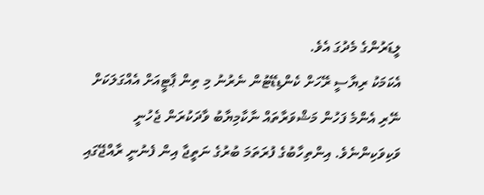ލީޑަރުންގެ މެދުގަ އެވެ.
އެކަމަކު ރިޔާސީ ރޭހަށް ކެންޑިޑޭޓުން ނެރުނު މި ތިން ޕާޓީއަށް އެއްގަލަކަށް ނޭރި އެންމެ ފަހުން މަޝްވަރާތައް ނާކާމިޔާބު ވާދަކުރަން ޖެހުނީ ވަކިވަކިންނެވެ. އިންތިހާބުގެ ފުރަތަމަ ބުރުގެ ނަތީޖާ އިން ފެނުނީ ރާއްޖޭގައި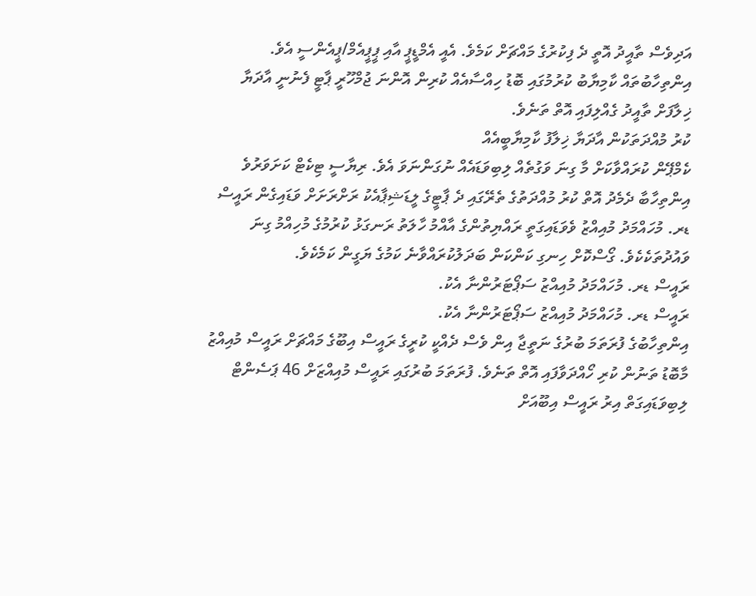އަދިވެސް ތާއީދު އޮތީ ދެ ފިކުރުގެ މައްޗަށް ކަމެވެ. އެއީ އެމްޑީޕީ އާއި ޕީޕީއެމް/ޕީއެންސީ އެވެ.
އިންތިހާބުތައް ކާމިޔާބު ކުރުމުގައި ބޮޑު ހިއްސާއެއް ކުރިން އޮންނަ ޖުމްހޫރީ ޕާޓީ ފެނުނީ އާދަޔާ ޚިލާފަށް ތާއީދު ގެއްލިފައި އޮތް ތަނެވެ.
ކުރު މުއްދަތަކުން އާދަޔާ ޚިލާފު ކާމިޔާބީއެއް
ކެމްޕޭން ކުރައްވާކަށް މާ ގިނަ ވަގުތެއް ލިބިވަޑައެއް ނުގަންނަވަ އެވެ. ރިޔާސީ ޓިކެޓް ކަށަވަރުވެ އިންތިހާބާ ދެމެދު އޮތް ކުރު މުއްދަތުގެ ތެރޭގައި ދެ ޕާޓީގެ ލީޑަޝިޕާއެކު ރަށްރަށަށް ވަޑައިގެން ރައީސް ޑރ. މުހައްމަދު މުއިއްޒު ވެވަޑައިގަތީ ރައްޔިތުންގެ އާއްމު ހާލަތު ރަނގަޅު ކުރުމުގެ މުހިއްމު ގިނަ ވައުދުތަކެކެވެ. ގޯސްކޮށް ހިނގި ކަންކަން ބަދަލުކުރައްވާނެ ކަމުގެ ޔަގީން ކަމެކެވެ.
ރައީސް ޑރ. މުހައްމަދު މުއިއްޒު ސަޕޯޓަރުންނާ އެކު.
ރައީސް ޑރ. މުހައްމަދު މުއިއްޒު ސަޕޯޓަރުންނާ އެކު.
އިންތިހާބުގެ ފުރަތަމަ ބުރުގެ ނަތީޖާ އިން ވެސް ދެއްކީ ކުރީގެ ރައީސް އިބޫގެ މައްޗަށް ރައީސް މުއިއްޒު މާބޮޑު ތަނުން ކުރި ހޯއްދަވާފައި އޮތް ތަނެވެ. ފުރަތަމަ ބުރުގައި ރައީސް މުއިއްޒަށް 46 ޕަސެންޓް ލިބިވަޑައިގަތް އިރު ރައީސް އިބޫއަށް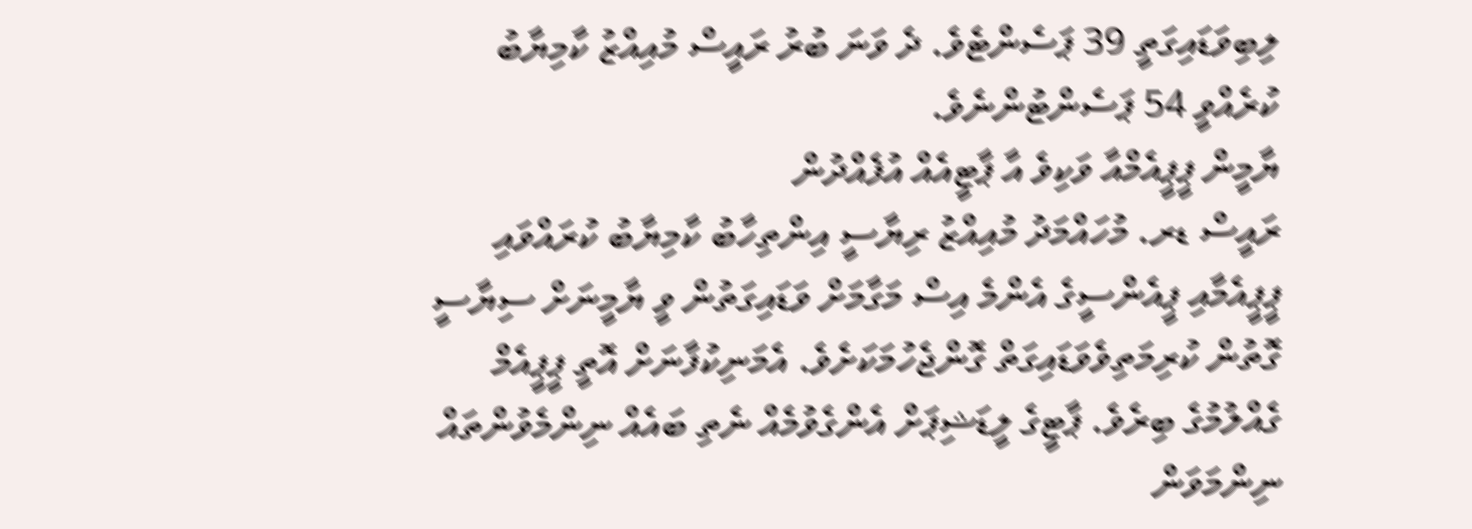ލިބިވަޑައިގަތީ 39 ޕަސެންޓެވެ. ދެ ވަނަ ބުރު ރައީސް މުއިއްޒު ކާމިޔާބު ކުރެއްވީ 54 ޕަސެންޓުންނެވެ.
ޔާމީން ޕީޕީއެމްއާ ވަކިވެ އާ ޕާޓީއެއް އުފެއްދުން
ރައީސް ޑރ. މުހައްމަދު މުއިއްޒު ރިޔާސީ އިންތިހާބު ކާމިޔާބު ކުރައްވައި ޕީޕީއެމާއި ޕީއެންސީގެ އެންމެ އިސް މަގާމަށް ވަޑައިގަތުން ވީ ޔާމީނަށް ސިޔާސީ ގޮތުން ކުރިމަތިވެވަޑައިގަތް ގޮންޖެހުމަކަށެވެ. އެމަނިކުފާނަށް އޮތީ ޕީޕީއެމް ގެއްލުމުގެ ބިރެވެ. ޕާޓީގެ ލީޑަޝިޕަށް އެންގެވުމެއް ނެތި ބައެއް ނިންމެވުންތައް ނިންމަވަން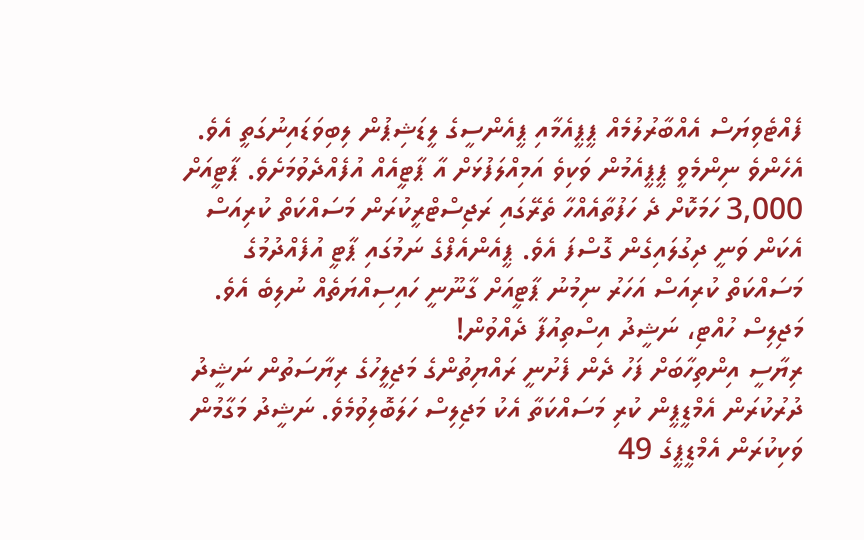ފެއްޓެވިޔަސް އެއްބާރުލުމެއް ޕީޕީއެމާއި ޕީއެންސީގެ ލީޑަޝިޕުން ލިބިވަޑައިނުގަތީ އެވެ.
އެހެންވެ ނިންމެވީ ޕީޕީއެމުން ވަކިވެ އަމިއްލަފުޅަށް އާ ޕާޓީއެއް އުފެއްދެވުމަށެވެ. ޕާޓީއަށް 3,000 ހަމަކޮށް ދެ ހަފުތާއެއްހާ ތެރޭގައި ރަޖިސްޓްރީކުރަން މަސައްކަތް ކުރިއަސް އެކަން ވަނީ ދިގުލައިގެން ގޮސްފަ އެވެ. ޕީއެންއެފްގެ ނަމުގައި ޕާޓީ އުފެއްދުމުގެ މަސައްކަތް ކުރިއަސް އަހަރު ނިމުނު ޕާޓީއަށް ގާނޫނީ ހައިސިއްޔަތެއް ނުލިބެ އެވެ.
މަޖިލިސް ހުއްޓި، ނަޝީދު އިސްތިއުފާ ދެއްވުން!
ރިޔާސީ އިންތިހާބަށް ފަހު ދެން ފެށުނީ ރައްޔިތުންގެ މަޖިލީހުގެ ރިޔާސަތުން ނަޝީދު ދުރުކުރަން އެމްޑީޕީން ކުރި މަސައްކަތާ އެކު މަޖިލިސް ހަލަބޮލިވުމެވެ. ނަޝީދު މަގާމުން ވަކިކުރަން އެމްޑީޕީގެ 49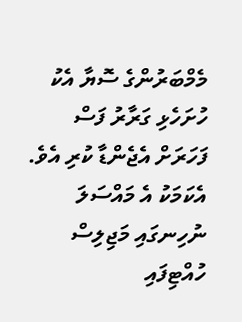މެމްބަރުންގެ ސޮޔާ އެކު ހުށަހެޅި ގަރާރު ފަސް ފަހަރަށް އެޖެންޑާ ކުރި އެވެ. އެކަމަކު އެ މައްސަލަ ނުހިނގައި މަޖިލިސް ހުއްޓިފައި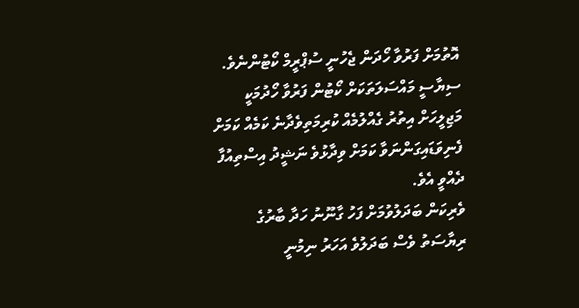އޮތުމަށް ފަރުވާ ހޯދަން ޖެހުނީ ސުޕްރީމް ކޯޓުންނެވެ.
ސިޔާސީ މައްސަލަތަކަށް ކޯޓުން ފަރުވާ ހޯދުމަކީ މަޖިލީހަށް އިތުރު ގެއްލުމެއް ކުރިމަތިވެދާނެ ކަމެއް ކަމަށް ފެނިވަޑައިގަންނަވާ ކަމަށް ވިދާޅުވެ ނަޝީދު އިސްތިއުފާ ދެއްވީ އެވެ.
ވެރިކަން ބަދަލުވުމަށް ފަހު ގާނޫނު ހަދާ ބާރުގެ ރިޔާސަތު ވެސް ބަދަލުވެ އަހަރު ނިމުނީ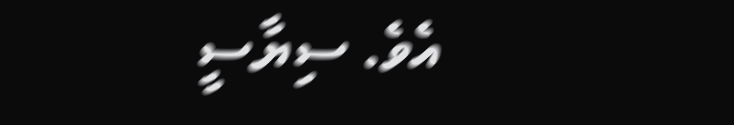އެވެ. ސިޔާސީ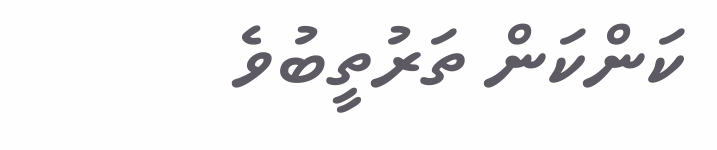ކަންކަން ތަރުތީބުވެ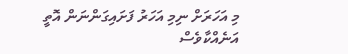މި އަހަރަށް ނިމި އަހަރު ފަށައިގަންނަން އޮތީ އަނެއްކާވެސް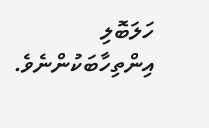ހަލަބޮލި އިންތިހާބަކުންނެވެ.